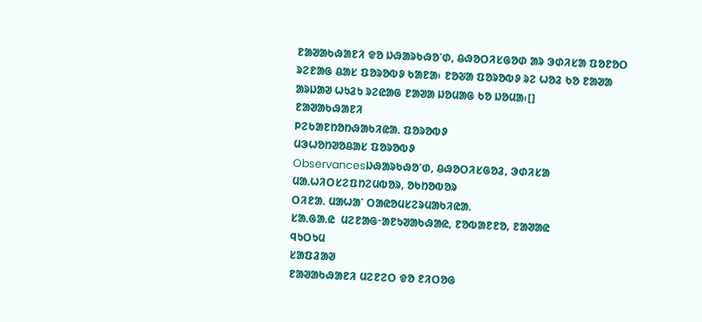ᱱᱟᱣᱟᱠᱷᱟᱱᱤ ᱫᱚ ᱡᱷᱟᱨᱠᱷᱚᱸᱰ, ᱪᱷᱚᱛᱤᱥᱜᱚᱰ ᱟᱨ ᱳᱰᱤᱥᱟ ᱯᱚᱱᱚᱛ ᱨᱮᱱᱟᱜ ᱪᱟᱥ ᱯᱚᱨᱚᱵᱽ ᱠᱟᱱᱟ᱾ ᱱᱚᱶᱟ ᱯᱚᱨᱚᱵᱽ ᱨᱮ ᱦᱚᱲ ᱠᱚ ᱱᱟᱣᱟ ᱟᱨᱡᱟᱣ ᱦᱩᱲᱩ ᱨᱮᱭᱟᱜ ᱱᱟᱣᱟ ᱡᱚᱢᱟᱜ ᱠᱚ ᱡᱚᱢᱟ᱾[]
ᱱᱟᱣᱟᱠᱷᱟᱱᱤ
ᱞᱮᱠᱟᱱᱴᱚᱴᱷᱟᱠᱤᱭᱟᱹ ᱯᱚᱨᱚᱵᱽ
ᱢᱳᱦᱚᱴᱣᱚᱪᱟᱥ ᱯᱚᱨᱚᱵᱽ
Observancesᱡᱷᱟᱨᱠᱷᱚᱸᱰ, ᱪᱷᱚᱛᱤᱥᱜᱚᱲ, ᱳᱰᱤᱥᱟ
ᱢᱟᱹᱦᱤᱛᱥᱮᱯᱴᱮᱢᱵᱚᱨ, ᱚᱠᱴᱚᱵᱚᱨ
ᱛᱤᱱᱟᱹ ᱢᱟᱦᱟᱸ ᱛᱟᱭᱚᱢᱥᱮᱨᱢᱟᱠᱤᱭᱟᱹ
ᱥᱟᱹᱜᱟᱹᱭ  ᱢᱮᱱᱟᱜᱼᱟᱱᱩᱣᱟᱠᱷᱟᱭ, ᱱᱚᱵᱟᱱᱱᱚ, ᱱᱟᱣᱟᱭ
ᱧᱩᱛᱩᱢ
ᱥᱟᱯᱲᱟᱣ
ᱱᱟᱣᱟᱠᱷᱟᱱᱤ ᱢᱮᱱᱮᱛ ᱫᱚ ᱱᱤᱛᱚᱜ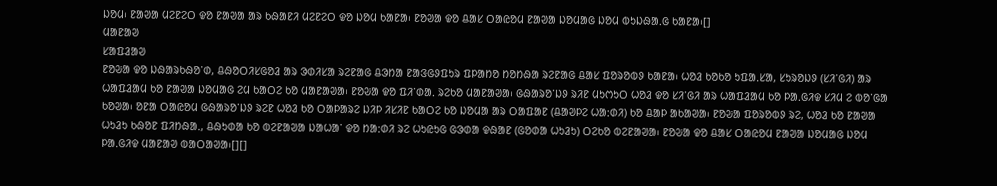ᱡᱚᱢ᱾ ᱱᱟᱣᱟ ᱢᱮᱱᱮᱛ ᱫᱚ ᱱᱟᱣᱟ ᱟᱨ ᱠᱷᱟᱱᱤ ᱢᱮᱱᱮᱛ ᱫᱚ ᱡᱚᱢ ᱠᱟᱱᱟ᱾ ᱱᱚᱣᱟ ᱫᱚ ᱪᱟᱥ ᱛᱟᱭᱚᱢ ᱱᱟᱣᱟ ᱡᱚᱢᱟᱜ ᱡᱚᱢ ᱵᱩᱡᱷᱟᱹᱜ ᱠᱟᱱᱟ᱾[]
ᱢᱟᱱᱟᱣ
ᱥᱟᱯᱲᱟᱣ
ᱱᱚᱶᱟ ᱫᱚ ᱡᱷᱟᱨᱠᱷᱚᱸᱰ, ᱪᱷᱚᱛᱤᱥᱜᱚᱲ ᱟᱨ ᱳᱰᱤᱥᱟ ᱨᱮᱱᱟᱜ ᱪᱳᱴᱟ ᱱᱟᱝᱜᱽᱯᱩᱨ ᱯᱞᱟᱴᱚ ᱴᱚᱴᱷᱟ ᱨᱮᱱᱟᱜ ᱪᱟᱥ ᱯᱚᱨᱚᱵᱽ ᱠᱟᱱᱟ᱾ ᱦᱚᱲ ᱠᱚᱠᱚ ᱩᱯᱟᱹᱥᱟ, ᱥᱩᱨᱚᱡᱽ (ᱥᱤᱸᱜᱤ) ᱟᱨ ᱦᱟᱯᱲᱟᱢ ᱠᱚ ᱱᱟᱣᱟ ᱡᱚᱢᱟᱜ ᱮᱢ ᱠᱟᱛᱮ ᱠᱚ ᱢᱟᱱᱟᱣᱟ᱾ ᱱᱚᱶᱟ ᱫᱚ ᱯᱤᱸᱰᱟᱹ ᱨᱮᱠᱚ ᱢᱟᱱᱟᱣᱟ᱾ ᱜᱷᱟᱨᱚᱸᱡᱽ ᱨᱤᱱ ᱢᱩᱬᱩᱛ ᱦᱚᱲ ᱫᱚ ᱥᱤᱸᱜᱤ ᱟᱨ ᱦᱟᱯᱲᱟᱢ ᱠᱚ ᱞᱟᱹᱜᱤᱫ ᱥᱤᱢ ᱮ ᱵᱚᱸᱜᱟ ᱠᱚᱣᱟ᱾ ᱚᱱᱟ ᱛᱟᱭᱚᱢ ᱜᱷᱟᱨᱚᱸᱡᱽ ᱨᱮᱱ ᱦᱚᱲ ᱠᱚ ᱛᱟᱞᱟᱨᱮ ᱡᱤᱞ ᱤᱥᱤᱱ ᱠᱟᱛᱮ ᱠᱚ ᱡᱚᱢᱟ ᱟᱨ ᱛᱟᱯᱟᱱ (ᱪᱟᱣᱞᱮ ᱦᱟᱺᱰᱤ) ᱠᱚ ᱪᱟᱞ ᱟᱠᱟᱣᱟ᱾ ᱱᱚᱶᱟ ᱯᱚᱨᱚᱵᱽ ᱨᱮ, ᱦᱚᱲ ᱠᱚ ᱱᱟᱣᱟ ᱦᱩᱲᱩ ᱠᱷᱚᱱ ᱯᱤᱴᱷᱟᱹ, ᱪᱷᱩᱰᱟ ᱠᱚ ᱵᱮᱱᱟᱣᱟ ᱡᱟᱦᱟᱸ ᱫᱚ ᱴᱟᱺᱰᱤ ᱨᱮ ᱦᱩᱭᱩᱜ ᱜᱳᱰᱟ ᱫᱷᱟᱱ (ᱜᱚᱰᱟ ᱦᱩᱲᱩ) ᱛᱮᱠᱚ ᱵᱮᱱᱟᱣᱟ᱾ ᱱᱚᱶᱟ ᱫᱚ ᱪᱟᱥ ᱛᱟᱭᱚᱢ ᱱᱟᱣᱟ ᱡᱚᱢᱟᱜ ᱡᱚᱢ ᱞᱟᱹᱜᱤᱫ ᱢᱟᱱᱟᱣ ᱵᱟᱛᱟᱣᱟ᱾[][]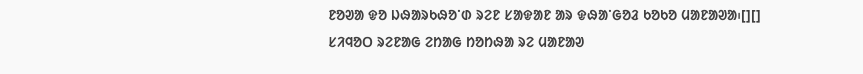ᱱᱚᱣᱟ ᱫᱚ ᱡᱷᱟᱨᱠᱷᱚᱸᱰ ᱨᱮᱱ ᱥᱟᱫᱟᱱ ᱟᱨ ᱫᱷᱟᱸᱜᱚᱲ ᱠᱚᱠᱚ ᱢᱟᱱᱟᱣᱟ᱾[][]
ᱥᱤᱧᱚᱛ ᱨᱮᱱᱟᱜ ᱮᱴᱟᱜ ᱴᱚᱴᱷᱟ ᱨᱮ ᱢᱟᱱᱟᱣ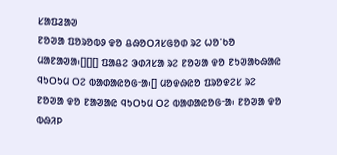ᱥᱟᱯᱲᱟᱣ
ᱱᱚᱣᱟ ᱯᱚᱨᱚᱵᱽ ᱫᱚ ᱪᱷᱚᱛᱤᱥᱜᱚᱰ ᱨᱮ ᱦᱚᱸᱠᱚ ᱢᱟᱱᱟᱣᱟ᱾[][][] ᱯᱟᱪᱮ ᱳᱰᱤᱥᱟ ᱨᱮ ᱱᱚᱶᱟ ᱫᱚ ᱱᱩᱣᱟᱠᱷᱟᱭ ᱧᱩᱛᱩᱢ ᱛᱮ ᱵᱟᱰᱟᱭᱚᱜᱼᱟ᱾[] ᱢᱚᱫᱷᱭᱚ ᱯᱨᱚᱫᱮᱥ ᱨᱮ ᱱᱚᱣᱟ ᱫᱚ ᱱᱟᱣᱟᱭ ᱧᱩᱛᱩᱢ ᱛᱮ ᱵᱟᱰᱟᱭᱚᱜᱼᱟ᱾ ᱱᱚᱣᱟ ᱫᱚ ᱵᱷᱤᱞ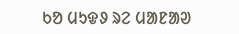ᱠᱚ ᱢᱩᱫᱽ ᱨᱮ ᱢᱟᱱᱟᱣ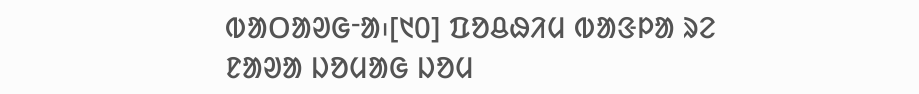ᱵᱟᱛᱟᱣᱜᱼᱟ᱾[᱑᱐] ᱯᱚᱪᱷᱤᱢ ᱵᱟᱝᱞᱟ ᱨᱮ ᱱᱟᱣᱟ ᱡᱚᱢᱟᱜ ᱡᱚᱢ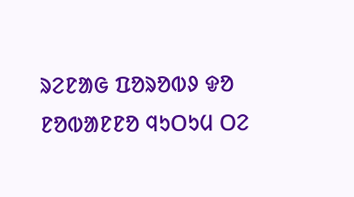ᱨᱮᱱᱟᱜ ᱯᱚᱨᱚᱵᱽ ᱫᱚ ᱱᱚᱵᱟᱱᱱᱚ ᱧᱩᱛᱩᱢ ᱛᱮ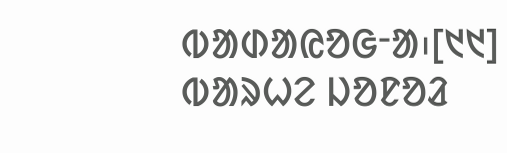ᱵᱟᱰᱟᱭᱚᱜᱼᱟ᱾[᱑᱑]
ᱵᱟᱨᱦᱮ ᱡᱚᱱᱚᱲ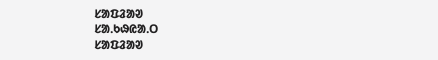ᱥᱟᱯᱲᱟᱣ
ᱥᱟᱹᱠᱷᱭᱟᱹᱛ
ᱥᱟᱯᱲᱟᱣ